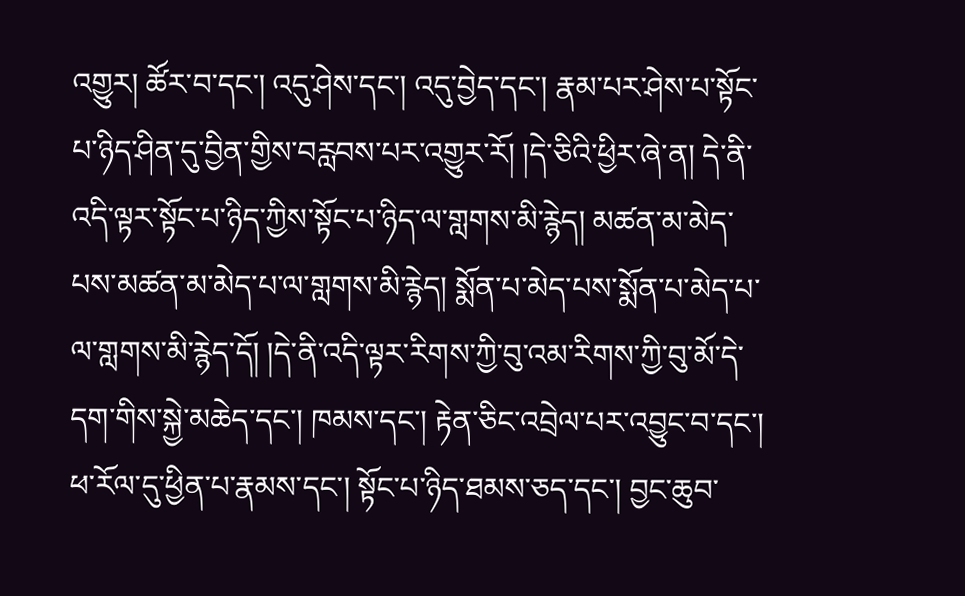འགྱུར། ཚོར་བ་དང་། འདུ་ཤེས་དང་། འདུ་བྱེད་དང་། རྣམ་པར་ཤེས་པ་སྟོང་པ་ཉིད་ཤིན་དུ་བྱིན་གྱིས་བརླབས་པར་འགྱུར་རོ། །དེ་ཅིའི་ཕྱིར་ཞེ་ན། དེ་ནི་འདི་ལྟར་སྟོང་པ་ཉིད་ཀྱིས་སྟོང་པ་ཉིད་ལ་གླགས་མི་རྙེད། མཚན་མ་མེད་པས་མཚན་མ་མེད་པ་ལ་གླགས་མི་རྙེད། སྨོན་པ་མེད་པས་སྨོན་པ་མེད་པ་ལ་གླགས་མི་རྙེད་དོ། །དེ་ནི་འདི་ལྟར་རིགས་ཀྱི་བུ་འམ་རིགས་ཀྱི་བུ་མོ་དེ་དག་གིས་སྐྱེ་མཆེད་དང་། ཁམས་དང་། རྟེན་ཅིང་འབྲེལ་པར་འབྱུང་བ་དང་། ཕ་རོལ་དུ་ཕྱིན་པ་རྣམས་དང་། སྟོང་པ་ཉིད་ཐམས་ཅད་དང་། བྱང་ཆུབ་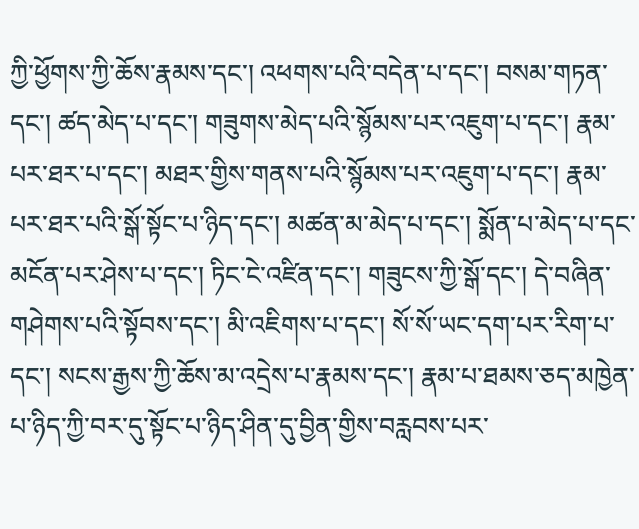ཀྱི་ཕྱོགས་ཀྱི་ཆོས་རྣམས་དང་། འཕགས་པའི་བདེན་པ་དང་། བསམ་གཏན་དང་། ཚད་མེད་པ་དང་། གཟུགས་མེད་པའི་སྙོམས་པར་འཇུག་པ་དང་། རྣམ་པར་ཐར་པ་དང་། མཐར་གྱིས་གནས་པའི་སྙོམས་པར་འཇུག་པ་དང་། རྣམ་པར་ཐར་པའི་སྒོ་སྟོང་པ་ཉིད་དང་། མཚན་མ་མེད་པ་དང་། སྨོན་པ་མེད་པ་དང་མངོན་པར་ཤེས་པ་དང་། ཏིང་ངེ་འཛིན་དང་། གཟུངས་ཀྱི་སྒོ་དང་། དེ་བཞིན་གཤེགས་པའི་སྟོབས་དང་། མི་འཇིགས་པ་དང་། སོ་སོ་ཡང་དག་པར་རིག་པ་དང་། སངས་རྒྱས་ཀྱི་ཆོས་མ་འདྲེས་པ་རྣམས་དང་། རྣམ་པ་ཐམས་ཅད་མཁྱེན་པ་ཉིད་ཀྱི་བར་དུ་སྟོང་པ་ཉིད་ཤིན་དུ་བྱིན་གྱིས་བརླབས་པར་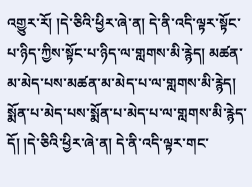འགྱུར་རོ། །དེ་ཅིའི་ཕྱིར་ཞེ་ན། དེ་ནི་འདི་ལྟར་སྟོང་པ་ཉིད་ཀྱིས་སྟོང་པ་ཉིད་ལ་གླགས་མི་རྙེད། མཚན་མ་མེད་པས་མཚན་མ་མེད་པ་ལ་གླགས་མི་རྙེད། སྨོན་པ་མེད་པས་སྨོན་པ་མེད་པ་ལ་གླགས་མི་རྙེད་དོ། །དེ་ཅིའི་ཕྱིར་ཞེ་ན། དེ་ནི་འདི་ལྟར་གང་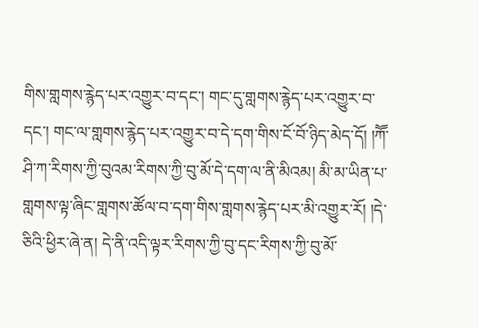གིས་གླགས་རྙེད་པར་འགྱུར་བ་དང་། གང་དུ་གླགས་རྙེད་པར་འགྱུར་བ་དང་། གང་ལ་གླགས་རྙེད་པར་འགྱུར་བ་དེ་དག་གིས་ངོ་བོ་ཉིད་མེད་དོ། །ཀཽ་ཤི་ཀ་རིགས་ཀྱི་བུའམ་རིགས་ཀྱི་བུ་མོ་དེ་དག་ལ་ནི་མིའམ། མི་མ་ཡིན་པ་གླགས་ལྟ་ཞིང་གླགས་ཚོལ་བ་དག་གིས་གླགས་རྙེད་པར་མི་འགྱུར་རོ། །དེ་ཅིའི་ཕྱིར་ཞེ་ན། དེ་ནི་འདི་ལྟར་རིགས་ཀྱི་བུ་དང་རིགས་ཀྱི་བུ་མོ་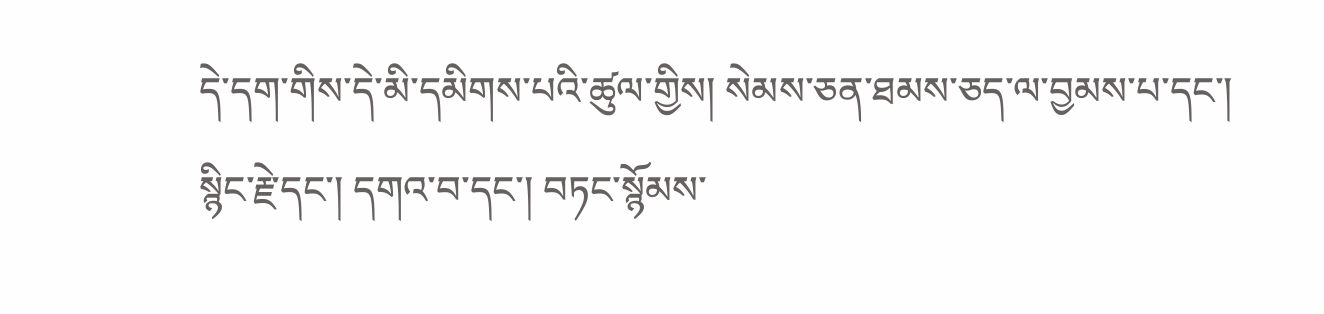དེ་དག་གིས་དེ་མི་དམིགས་པའི་ཚུལ་གྱིས། སེམས་ཅན་ཐམས་ཅད་ལ་བྱམས་པ་དང་། སྙིང་རྗེ་དང་། དགའ་བ་དང་། བཏང་སྙོམས་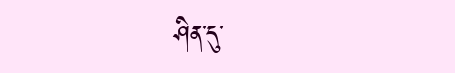ཤིན་དུ་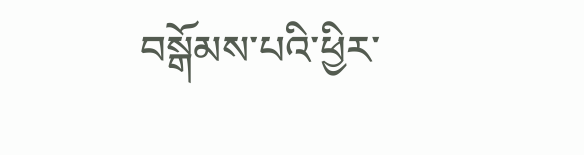བསྒོམས་པའི་ཕྱིར་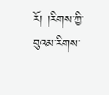རོ། །རིགས་ཀྱི་བུའམ་རིགས་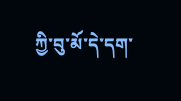ཀྱི་བུ་མོ་དེ་དག་